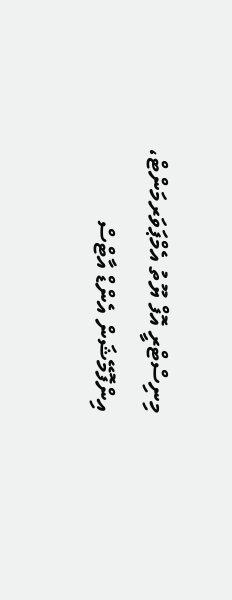މިނިސްޓްރީ އޮފް ޔޫތު އެމްޕަވަރމަންޓް، އިންފޮމޭޝަން އެންޑް އާޓްސް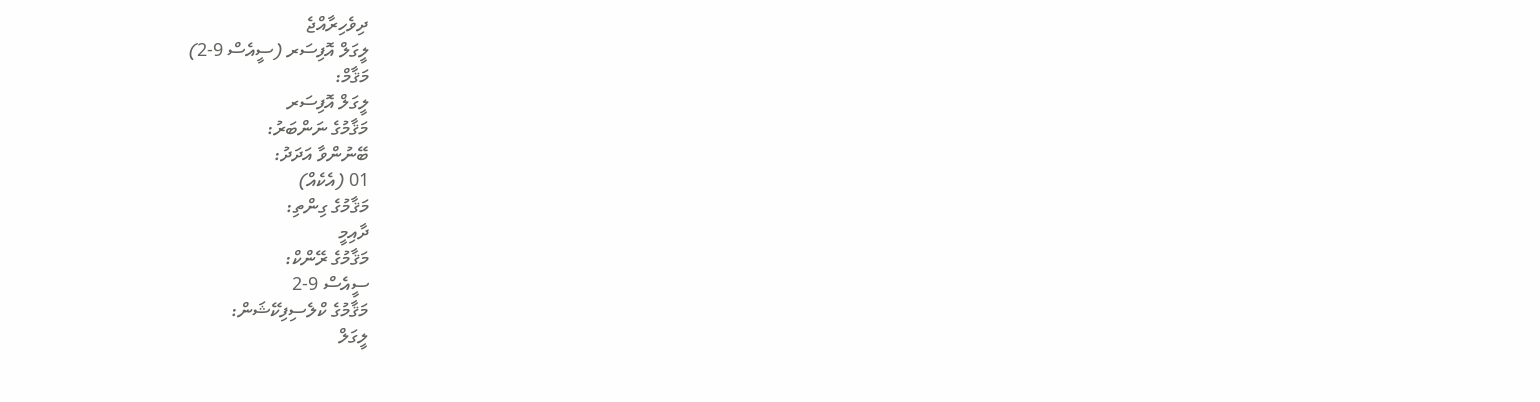ދިވެހިރާއްޖެ
ލީގަލް އޮފިސަރ (ސީއެސް 9-2)
މަޤާމް:
ލީގަލް އޮފިސަރ
މަޤާމުގެ ނަންބަރު:
ބޭނުންވާ އަދަދު:
01 (އެކެއް)
މަޤާމުގެ ގިންތި:
ދާއިމީ
މަޤާމުގެ ރޭންކް:
ސީއެސް 9-2
މަޤާމުގެ ކްލެސިފިކޭޝަން:
ލީގަލް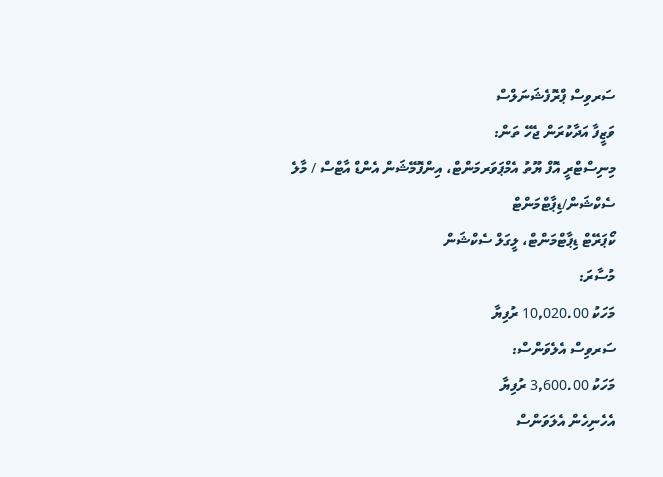ސަރވިސް ޕްރޮފެޝަނަލްސް
ވަޒީފާ އަދާކުރަން ޖެހޭ ތަން:
މިނިސްޓްރީ އޮފް ޔޫތު އެމްޕަވަރމަންޓް، އިންފޮމޭޝަން އެންޑް އާޓްސް / މާލެ
ސެކްޝަން/ޑިޕާޓްމަންޓް
ކޯޕަރޭޓް ޑިޕާޓްމަންޓް، ލީގަލް ސެކްޝަން
މުސާރަ:
މަހަކު 10,020.00 ރުފިޔާ
ސަރވިސް އެލެވަންސް:
މަހަކު 3,600.00 ރުފިޔާ
އެހެނިހެން އެލަވަންސް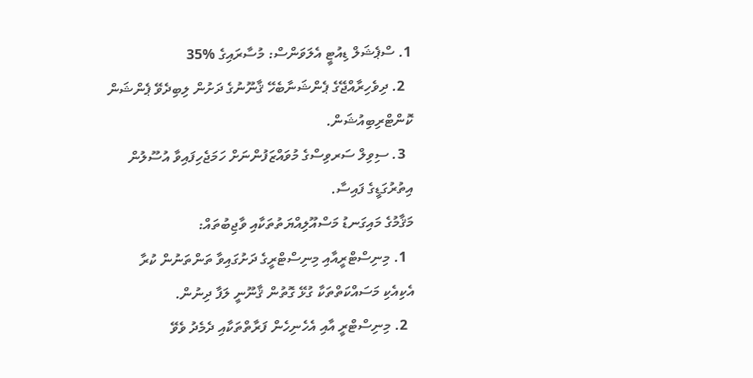1. ސްޕެޝަލް ޑިއުޓީ އެލަވަންސް: މުސާރައިގެ %35
  2. ދިވެހިރާއްޖޭގެ ޕެންޝަނާބެހޭ ޤާނޫނުގެ ދަށުން ލިބިދެވޭ ޕެންޝަން ކޮންޓްރިބިއުޝަން.
  3. ސިވިލް ސަރވިސްގެ މުވައްޒަފުންނަށް ހަމަޖެހިފައިވާ އުސޫލުން އިތުރުގަޑީގެ ފައިސާ.
މަޤާމުގެ މައިގަނޑު މަސްއޫލިއްޔަތުތަކާއި ވާޖިބުތައް:
  1. މިނިސްޓްރީއާއި މިނިސްޓްރީގެ ދަށުގައިވާ ތަންތަނުން ކުރާ އެކިއެކި މަސައްކަތްތަކާ ގުޅޭ ގޮތުން ޤާނޫނީ ލަފާ ދިނުން.
  2. މިނިސްޓްރީ އާއި އެހެނިހެން ފަރާތްތަކާއި ދެމެދު ވެވޭ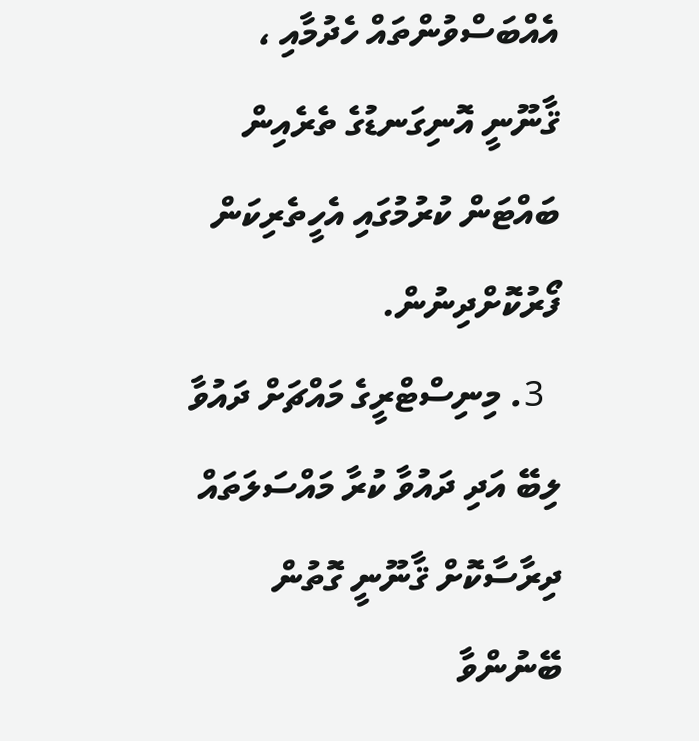އެއްބަސްވުންތައް ހެދުމާއި ، ޤާނޫނީ އޮނިގަނޑުގެ ތެރެއިން ބައްޓަން ކުރުމުގައި އެހީތެރިކަން ފޯރުކޮށްދިނުން.
  3. މިނިސްޓްރީގެ މައްޗަށް ދައުވާ ލިބޭ އަދި ދައުވާ ކުރާ މައްސަލަތައް ދިރާސާކޮށް ޤާނޫނީ ގޮތުން ބޭނުންވާ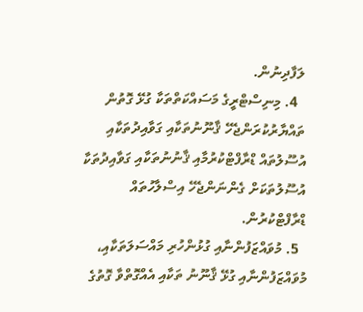ލަފާދިނުން.
  4. މިނިސްޓްރީގެ މަސައްކަތްތަކާ ގުޅޭ ގޮތުން ތައްޔާރުކުރަންޖެހޭ ޤާނޫނުތަކާއި ގަވާއިދުތަކާއި އުސޫލުތައް ޑްރާފްޓްކުރުމާއި ޤާނުނުތަކާއި ގަވާއިދުތަކާ އުސޫލުތަކަށް ގެންނަންޖެހޭ އިސްލާހުތައް ޑްރާފްޓްކުރުން.
  5. މުވައްޒަފުންނާއި ގުޅުންހުރި މައްސަލަތަކާއި، މުވައްޒަފުންނާއި ގުޅޭ ޤާނޫނު ތަކާއި އެއްގޮތްވާ ގޮތުގެ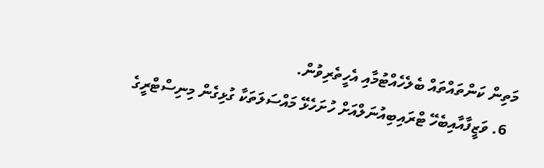މަތިން ކަންތައްތައް ބެލެހެއްޓުމާއި އެހީތެރިވުން.
  6. ވަޒީފާއާއިބެހޭ ޓްރައިބިއުނަލްއަށް ހުށަހެޅޭ މައްސަލަތަކާ ގުޅިގެން މިނިސްޓްރީގެ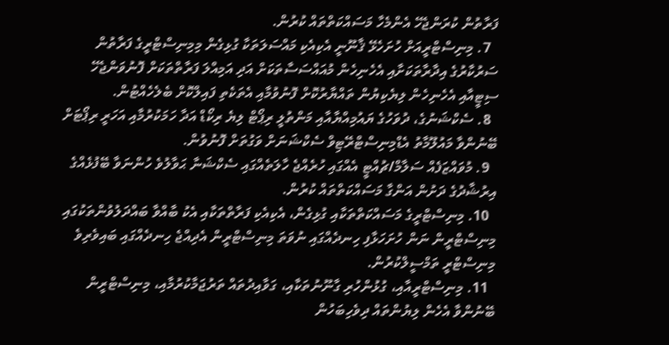ފަރާތުން ކުރަންޖެހޭ އެންމެހާ މަސައްކަތްތައް ކުރުން.
  7. މިނިސްޓްރީއަށް ހުށަހެޅޭ ޤާނޫނީ އެކިއެކި މައްސަލަތަކާ ގުޅިގެން މިމިނިސްޓްރީގެ ފަރާތުން ސަރުކާރުގެ އިދާރާތަކަށާއި އެހެނިހެން މުއައްސަސާތަކަށް އަދި އަމިއްލަ ފަރާތްތަކަށް ފޮނުވަންޖެހޭ ސިޓީއާއި އެހެނިހެން ލިޔެކިޔުން ތައްޔާރުކޮށް ފޮނުވުމާއި އެތަކެތި ފައިލްކޮށް ބެލެހެއްޓުން.
  8. ސެކްޝަނުގެ، ދުވަހުގެ ޔައުމިއްޔާއާއި މަންތުލީ ރިޕޯޓް ލިޔެ ރިކޯޑް އަދާ ހަމަކުރުމާއި އަހަރީ ރިޕޯޓަށް ބޭނުންވާ މައުލޫމާތު އެޑްމިނިސްޓްރޭޓިވް ސެކްޝަނަށް ވަގުތަށް ފޮނުވުން.
  9. މުވައްޒަފެއް ސަލާމް/ޗުއްޓީ އެއްގައި ހުރެއްޖެ ހާލަތެއްގައި ސެކްޝަނާ ޙަވާލުވެ ހުންނަވާ ބޭފުޅެއްގެ އިރުޝާދުގެ ދަށުން އަންގާ މަސައްކަތްތައް ކުރުން.
  10. މިނިސްޓްރީގެ މަސައްކަތްތަކާއި ގުޅިގެން، އެކިއެކި ފަރާތްތަކާއި އެކު ބާއްވާ ބައްދަލުވުންތަކުގައި މިނިސްޓްރީން ނަން ހުށަހަޅާފި ހިނދެއްގައި ނުވަތަ މިނިސްޓްރީން އެދިއްޖެ ހިނދެއްގައި ބައިވެރިވެ މިނިސްޓްރީ ތަމްސީލްކުރުން.
  11. މިނިސްޓްރީއާއި، ގުޅުންހުރި ގާނޫނުތަކާއި، ގަވާއިދުތައް ތަރުޖަމާކުރުމާއި، މިނިސްޓްރީން ބޭނުންވާ އެހެން ލިޔުންތައް ދިވެހިބަހުން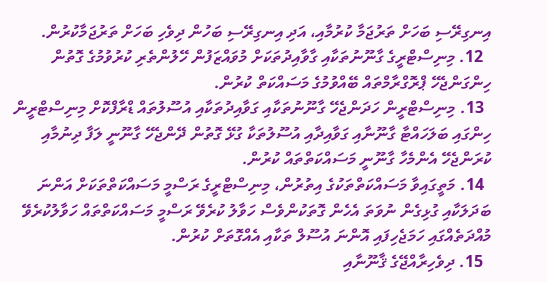އިނގިރޭސި ބަހަށް ތަރުޖަމާ ކުރުމާއި، އަދި އިނގިރޭސި ބަހުން ދިވެހި ބަހަށް ތަރުޖަމާކުރުން.
  12. މިނިސްޓްރީގެ ގާނޫނުތަކާއި ގާވާއިދުތަކަށް މުވައްޒަފުން ހޭލުންތެރި ކުރުވުމުގެ ގޮތުން ހިންގަންޖެހޭ ޕްރޮގްރާމްތައް ބޭއްވުމުގެ މަސައްކަތް ކުރުން.
  13. މިނިސްޓްރީން ހަދަންޖެހޭ ގާނޫނުތަކާއި ގަވާއިދުތަކާއި އުސޫލުތައް ޑްރާފްކޮށް މިނިސްޓްރީން ހިންގައި ބަލަހައްޓާ ގާނޫނާއި ގަވާއިދާއި އުސޫލުތަކާ ގުޅޭ ގޮތުން ދޭންޖެހޭ ގާނޫނީ ލަފާ ދިނުމާއި ކުރަންޖެހޭ އެންމެހާ ގާނޫނީ މަސައްކަތްތައް ކުރުން.
  14. މަތީގައިވާ މަސައްކަތްތަކުގެ އިތުރުން، މިނިސްޓްރީގެ ރަސްމީ މަސައްކަތްތަކަށް އަންނަ ބަދަލަކާއި ގުޅިގެން ނުވަތަ އެހެން ގޮތަކުންވެސް ހަވާލު ކުރެވޭ ރަސްމީ މަސައްކަތްތައް ހަވާލުކުރެވޭ މުއްދަތެއްގައި ހަމަޖެހިފައި އޮންނަ އުސޫލް ތަކާއި އެއްގޮތަށް ކުރުން.
  15. ދިވެހިރާއްޖޭގެ ޤާނޫނާއި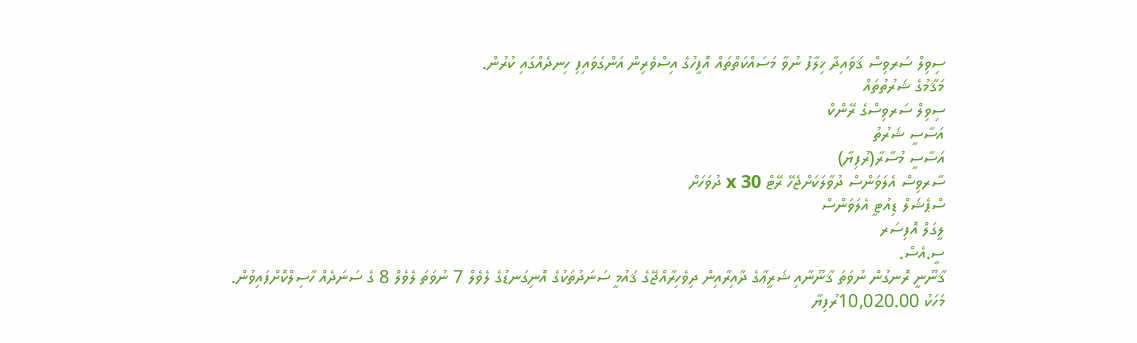ސިވިލް ސަރވިސް ޤަވައިދާ ޚިލާފު ނުވާ މަސައްކަތްތައް އޮފީހުގެ އިސްވެރިން އަންގަވައިފި ހިނދެއްގައި ކުރުން.
މަޤާމުގެ ޝަރުތުތައް
ސިވިލް ސަރވިސްގެ ރޭންކް
އަސާސީ ޝަރުތު
އަސާސީ މުސާރާ(ރުފިޔާ)
ސާރވިސް އެލަވަންސް ދުވާލަކަށްޖެހޭ ރޭޓް x 30 ދުވަހަށް
ސްޕެޝަލް ޑިއުޓީ އެލަވަންސް
ލީގަލް އޮފިސަރ
ސީ.އެސް.
ޤާނޫނީ ރޮނގުން ނުވަތަ ޤާނޫނާއި ޝަރީޢާގެ ދާއިރާއިން ދިވެހިރާއްޖޭގެ ޤައުމީ ސަނަދުތަކުގެ އޮނިގަނޑުގެ ލެވެލް 7 ނުވަތަ ލެވެލް 8 ގެ ސަނަދެއް ހާސިލްކޮށްފައިވުން.
މަހަކު 10,020.00ރުފިޔާ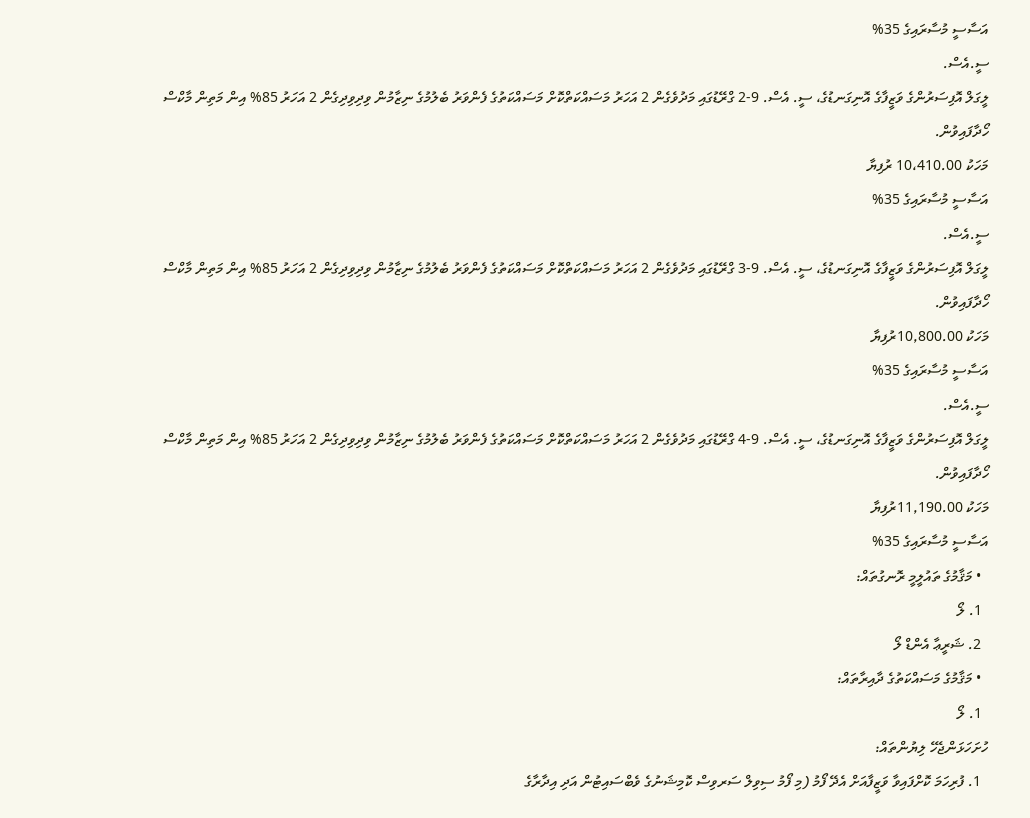އަސާސީ މުސާރައިގެ 35%
ސީ.އެސް.
ލީގަލް އޮފިސަރުންގެ ވަޒީފާގެ އޮނިގަނޑުގެ، ސީ. އެސް. 9-2 ގްރޭޑުގައި މަދުވެގެން 2 އަހަރު މަސައްކަތްކޮށް މަސައްކަތުގެ ފެންވަރު ބެލުމުގެ ނިޒާމުން ވިދިވިދިގެން 2 އަހަރު 85% އިން މަތިން މާކްސް ހޯދާފައިވުން.
މަހަކު 10،410.00 ރުފިޔާ
އަސާސީ މުސާރައިގެ 35%
ސީ.އެސް.
ލީގަލް އޮފިސަރުންގެ ވަޒީފާގެ އޮނިގަނޑުގެ، ސީ. އެސް. 9-3 ގްރޭޑުގައި މަދުވެގެން 2 އަހަރު މަސައްކަތްކޮށް މަސައްކަތުގެ ފެންވަރު ބެލުމުގެ ނިޒާމުން ވިދިވިދިގެން 2 އަހަރު 85% އިން މަތިން މާކްސް ހޯދާފައިވުން.
މަހަކު 10,800.00ރުފިޔާ
އަސާސީ މުސާރައިގެ 35%
ސީ.އެސް.
ލީގަލް އޮފިސަރުންގެ ވަޒީފާގެ އޮނިގަނޑުގެ، ސީ. އެސް. 9-4 ގްރޭޑުގައި މަދުވެގެން 2 އަހަރު މަސައްކަތްކޮށް މަސައްކަތުގެ ފެންވަރު ބެލުމުގެ ނިޒާމުން ވިދިވިދިގެން 2 އަހަރު 85% އިން މަތިން މާކްސް ހޯދާފައިވުން.
މަހަކު 11,190.00ރުފިޔާ
އަސާސީ މުސާރައިގެ 35%
  • މަޤާމުގެ ތައުލީމީ ރޮނގުތައް:
  1. ލޯ
  2. ޝަރީޢާ އެންޑް ލޯ
  • މަޤާމުގެ މަސައްކަތުގެ ދާއިރާތައް:
  1. ލޯ
ހުށަހަޅަންޖެހޭ ލިޔުންތައް:
  1. ފުރިހަމަ ކޮށްފައިވާ ވަޒީފާއަށް އެދޭ ފޯމު (މި ފޯމު ސިވިލް ސަރވިސް ކޮމިޝަނުގެ ވެބްސައިޓުން އަދި އިދާރާގެ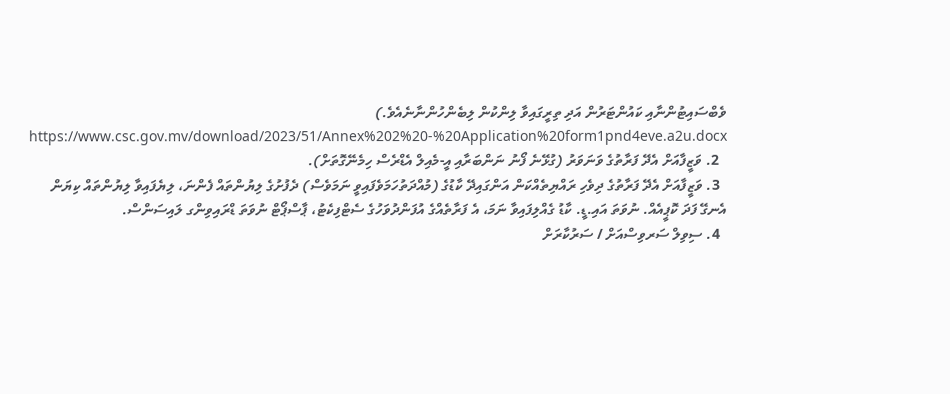ވެބްސައިޓުންނާއި ކައުންޓަރުން އަދި ތިރީގައިވާ ލިންކުން ލިބެންހުންނާނެއެވެ.)  https://www.csc.gov.mv/download/2023/51/Annex%202%20-%20Application%20form1pnd4eve.a2u.docx
  2. ވަޒީފާއަށް އެދޭ ފަރާތުގެ ވަނަވަރު (ގުޅޭނެ ފޯނު ނަންބަރާއި އީ-މެއިލް އެޑްރެސް ހިމެނޭގޮތަށް).
  3. ވަޒީފާއަށް އެދޭ ފަރާތުގެ ދިވެހި ރައްޔިތެއްކަން އަންގައިދޭ ކާޑުގެ (މުއްދަތުހަމަވެފައިވީ ނަމަވެސް) ދެފުށުގެ ލިޔުންތައް ފެންނަ، ލިޔެފައިވާ ލިޔުންތައް ކިޔަން އެނގޭ ފަދަ ކޮޕީއެއް. ނުވަތަ އައި.ޑީ. ކާޑު ގެއްލިފައިވާ ނަމަ، އެ ފަރާތެއްގެ އުފަންދުވަހުގެ ސެޓްފިކެޓު، ޕާސްޕޯޓް ނުވަތަ ޑްރައިވިންގ ލައިސަންސް.
  4. ސިވިލް ސަރވިސްއަށް / ސަރުކާރަށް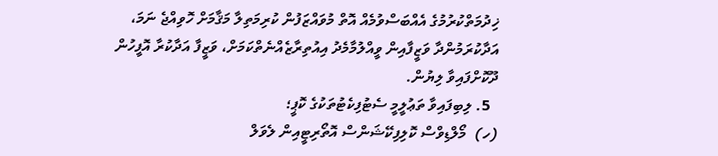ޚިދުމަތްކުރުމުގެ އެއްބަސްވުމެއް އޮތް މުވައްޒަފުން ކުރިމަތިލާ މަޤާމަށް ހޮވިއްޖެ ނަމަ، އަދާކުރަމުންދާ ވަޒީފާއިން ވީއްލުމާމެދު އިއުތިރާޒެއްނެތްކަމަށް، ވަޒީފާ އަދާކުރާ އޮފީހުން ދޫކޮށްފައިވާ ލިޔުން.
  5. ލިބިފައިވާ ތަޢުލީމީ ސެޓުފިކެޓުތަކުގެ ކޮޕީ؛
(ހ)  މޯލްޑިވްސް ކޮލިފިކޭޝަންސް އޮތޯރިޓީއިން ލެވަލް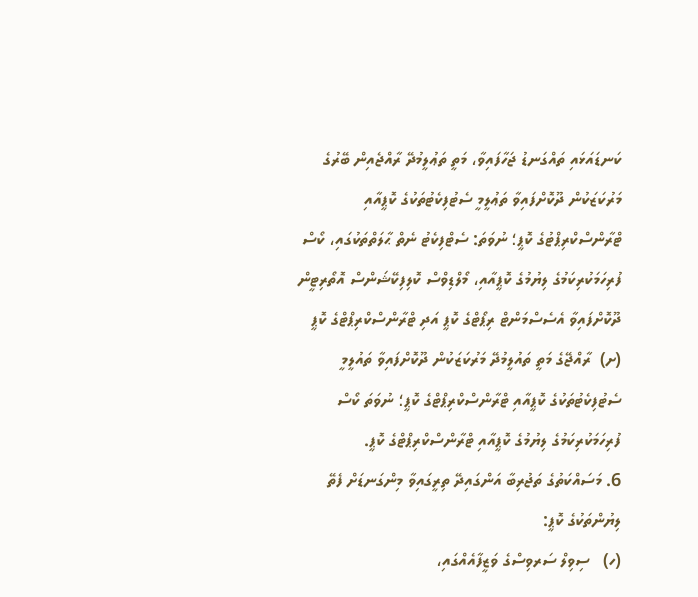ކަނޑައަޅައި ތައްގަނޑު ޖަހާފައިވާ، މަތީ ތަޢުލީމުދޭ ރާއްޖެއިން ބޭރުގެ މަރުކަޒަކުން ދޫކޮށްފައިވާ ތަޢުލީމީ ސެޓުފިކެޓުތަކުގެ ކޮޕީއާއި ޓްރާންސްކްރިޕްޓުގެ ކޮޕީ؛ ނުވަތަ: ސެޓްފިކެޓު ނެތް ޙާލަތްތަކުގައި، ކޯސް ފުރިހަމަކުރިކަމުގެ ލިޔުމުގެ ކޮޕީއާއި، މޯލްޑިވްސް ކޮލިފިކޭޝަންސް އޮތޯރިޓީން ދޫކޮށްފައިވާ އެސެސްމަންޓް ރިޕޯޓްގެ ކޮޕީ އަދި ޓްރާންސްކްރިޕްޓްގެ ކޮޕީ
(ށ)  ރާއްޖޭގެ މަތީ ތައުލީމުދޭ މަރުކަޒަކުން ދޫކޮށްފައިވާ ތައުލީމީ ސެޓުފިކެޓުތަކުގެ ކޮޕީއާއި ޓްރާންސްކްރިޕްޓްގެ ކޮޕީ؛ ނުވަތަ ކޯސް ފުރިހަމަކުރިކަމުގެ ލިޔުމުގެ ކޮޕީއާއި ޓްރާންސްކްރިޕްޓްގެ ކޮޕީ.
6. މަސައްކަތުގެ ތަޖުރިބާ އަންގައިދޭ ތިރީގައިވާ މިންގަނޑަށް ފެތޭ ލިޔުންތަކުގެ ކޮޕީ:
(ހ)   ސިވިލް ސަރވިސްގެ ވަޒީފާއެއްގައި،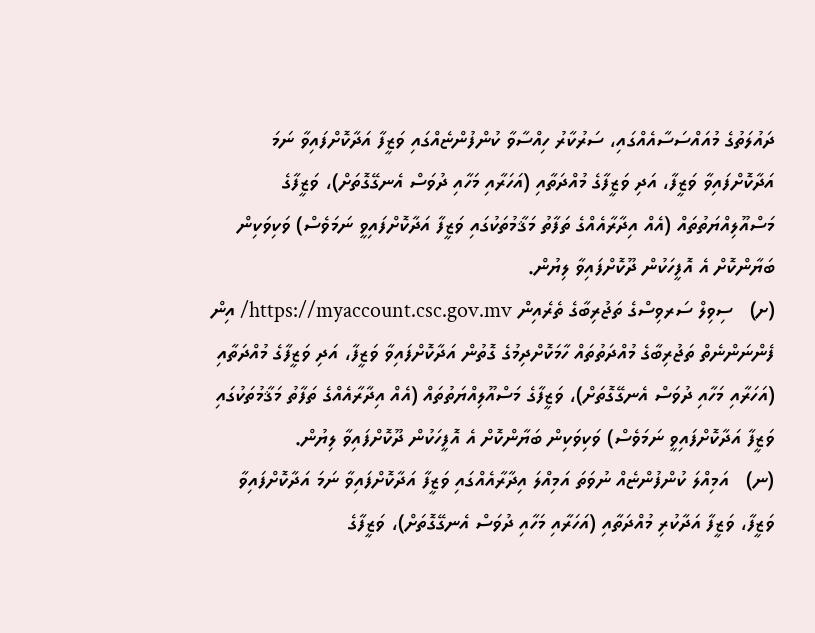ދައުލަތުގެ މުއައްސަސާއެއްގައި، ސަރުކާރު ހިއްސާވާ ކުންފުންޏެއްގައި ވަޒީފާ އަދާކޮށްފައިވާ ނަމަ އަދާކޮށްފައިވާ ވަޒީފާ، އަދި ވަޒީފާގެ މުއްދަތާއި (އަހަރާއި މަހާއި ދުވަސް އެނގޭގޮތަށް)، ވަޒީފާގެ މަސްއޫލިއްޔަތުތައް (އެއް އިދާރާއެއްގެ ތަފާތު މަޤާމުތަކުގައި ވަޒީފާ އަދާކޮށްފައިވީ ނަމަވެސް) ވަކިވަކިން ބަޔާންކޮށް އެ އޮފީހަކުން ދޫކޮށްފައިވާ ލިޔުން.
(ށ)   ސިވިލް ސަރވިސްގެ ތަޖުރިބާގެ ތެރެއިން https://myaccount.csc.gov.mv/ އިން ފެންނަންނެތް ތަޖުރިބާގެ މުއްދަތުތައް ހާމަކޮށްދިމުގެ ގޮތުން އަދާކޮށްފައިވާ ވަޒީފާ، އަދި ވަޒީފާގެ މުއްދަތާއި (އަހަރާއި މަހާއި ދުވަސް އެނގޭގޮތަށް)، ވަޒީފާގެ މަސްއޫލިއްޔަތުތައް (އެއް އިދާރާއެއްގެ ތަފާތު މަޤާމުތަކުގައި ވަޒީފާ އަދާކޮށްފައިވީ ނަމަވެސް) ވަކިވަކިން ބަޔާންކޮށް އެ އޮފީހަކުން ދޫކޮށްފައިވާ ލިޔުން.
(ނ)   އަމިއްލަ ކުންފުންޏެއް ނުވަތަ އަމިއްލަ އިދާރާއެއްގައި ވަޒީފާ އަދާކޮށްފައިވާ ނަމަ އަދާކޮށްފައިވާ ވަޒީފާ، ވަޒީފާ އަދާކުރި މުއްދަތާއި (އަހަރާއި މަހާއި ދުވަސް އެނގޭގޮތަށް)، ވަޒީފާގެ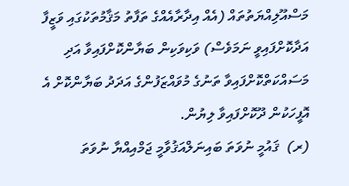މަސްއޫލިއްޔަތުތައް (އެއް އިދާރާއެއްގެ ތަފާތު މަޤާމުތަކުގައި ވަޒީފާ އަދާކޮށްފައިވީ ނަމަވެސް) ވަކިވަކިން ބަޔާންކޮށްފައިވާ އަދި މަސައްކަތްކޮށްފައިވާ ތަނުގެ މުވައްޒަފުންގެ އަދަދު ބަޔާންކޮށް އެ އޮފީހަކުން ދޫކޮށްފައިވާ ލިޔުން.
(ރ)  ޤައުމީ ނުވަތަ ބައިނަލްއަޤުވާމީ ޖަމްއިއްޔާ ނުވަތަ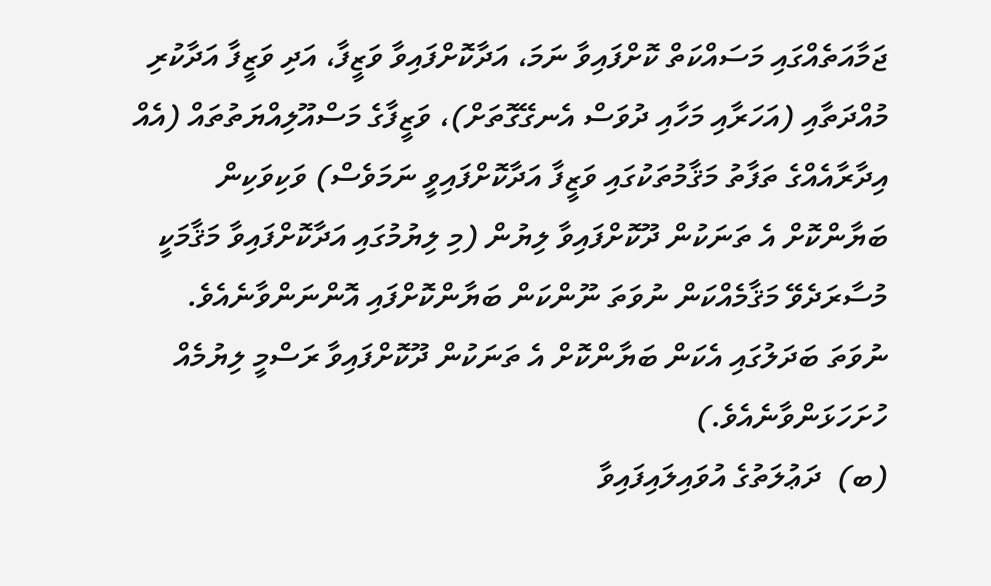ޖަމާއަތެއްގައި މަސައްކަތް ކޮށްފައިވާ ނަމަ، އަދާކޮށްފައިވާ ވަޒީފާ، އަދި ވަޒީފާ އަދާކުރި މުއްދަތާއި (އަހަރާއި މަހާއި ދުވަސް އެނގޭގޮތަށް)، ވަޒީފާގެ މަސްއޫލިއްޔަތުތައް (އެއް އިދާރާއެއްގެ ތަފާތު މަޤާމުތަކުގައި ވަޒީފާ އަދާކޮށްފައިވީ ނަމަވެސް) ވަކިވަކިން ބަޔާންކޮށް އެ ތަނަކުން ދޫކޮށްފައިވާ ލިޔުން (މި ލިޔުމުގައި އަދާކޮށްފައިވާ މަޤާމަކީ މުސާރަދެވޭ މަޤާމެއްކަން ނުވަތަ ނޫންކަން ބަޔާންކޮށްފައި އޮންނަންވާނެއެވެ. ނުވަތަ ބަދަލުގައި އެކަން ބަޔާންކޮށް އެ ތަނަކުން ދޫކޮށްފައިވާ ރަސްމީ ލިޔުމެއް ހުށަހަޅަންވާނެއެވެ.)
(ބ)  ދަޢުލަތުގެ އުވައިލައިފައިވާ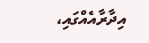އިދާރާއެއްގައި،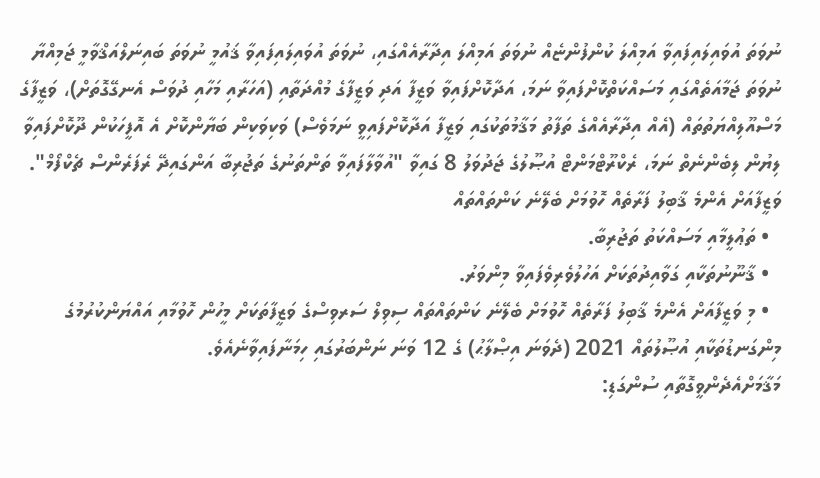ނުވަތަ އުވައިލައިފައިވާ އަމިއްލަ ކުންފުންޏެއް ނުވަތަ އަމިއްލަ އިދާރާއެއްގައި، ނުވަތަ އުވައިލައިފައިވާ ޤައުމީ ނުވަތަ ބައިނަލްއަޤްވާމީ ޖަމިއްޔާ ނުވަތަ ޖަމާއަތެއްގައި މަސައްކަތްކޮށްފައިވާ ނަމަ، އަދާކޮށްފައިވާ ވަޒީފާ އަދި ވަޒީފާގެ މުއްދަތާއި (އަހަރާއި މަހާއި ދުވަސް އެނގޭގޮތަށް)، ވަޒީފާގެ މަސްއޫލިއްޔަތުތައް (އެއް އިދާރާއެއްގެ ތަފާތު މަޤާމުތަކުގައި ވަޒީފާ އަދާކޮށްފައިވީ ނަމަވެސް) ވަކިވަކިން ބަޔާންކޮށް އެ އޮފީހަކުން ދޫކޮށްފައިވާ ލިޔުން ލިބެންނެތް ނަމަ، ރެކްރޫޓްމަންޓް އުޞޫލުގެ ޖަދުވަލު 8 ގައިވާ "އުވާލާފައިވާ ތަންތަނުގެ ތަޖުރިބާ އަންގައިދޭ ރެފަރެންސް ޗެކްފޯމް".
ވަޒީފާއަށް އެންމެ ޤާބިލު ފަރާތެއް ހޮވުމަށް ބެލޭނެ ކަންތައްތައް
  • ތަޢުލީމާއި މަސައްކަތު ތަޖުރިބާ.
  • ޤާނޫނުތަކާއި ގަވާއިދުތަކަށް އަހުލުވެރިވެފައިވާ މިންވަރު.
  • މި ވަޒީފާއަށް އެންމެ ޤާބިލު ފަރާތެއް ހޮވުމަށް ބެލޭނެ ކަންތައްތައް ސިވިލް ސަރވިސްގެ ވަޒީފާތަކަށް މީހުން ހޮވުމާއި އައްޔަންކުރުމުގެ މިންގަނޑުތަކާއި އުޞޫލުތައް 2021 (ދެވަނަ އިޞްލާޙު) ގެ 12 ވަނަ ނަންބަރުގައި ހިމަނާފައިވާނެއެވެ.
މަޤާމަށްއެދެންވީގޮތާއި ސުންގަޑި: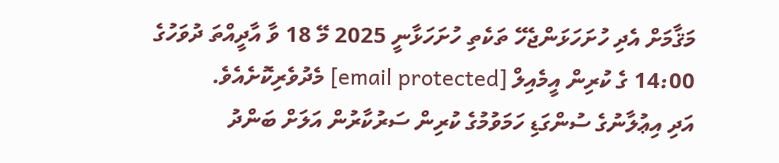މަޤާމަށް އެދި ހުށަހަޅަންޖެހޭ ތަކެތި ހުށަހަޅާނީ 2025 މޭ 18 ވާ އާދީއްތަ ދުވަހުގެ 14:00 ގެ ކުރިން އީމެއިލް [email protected] މެދުވެރިކޮށެއެވެ.
އަދި އިޢުލާނުގެ ސުންގަޑި ހަމަވުމުގެ ކުރިން ސަރުކާރުން އަލަށް ބަންދު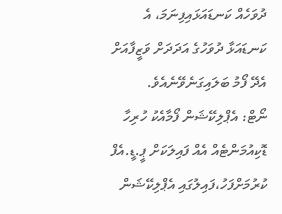ދުވަހެއް ކަނޑައަޅައިފިނަމަ، އެ ކަނޑައަޅާ ދުވަހުގެ އަދަދަށް ވަޒީފާއަށް އެދޭ ފޯމު ބަލައިގަނެވޭނެއެވެ.
ނޯޓް: އެޕްލިކޭޝަން ފޯމާއެކު ހުރިހާ ޑޮކިއުމަންޓެއް އެއް ފައިލަކަށް ޕީ.ޑީ.އެފް ކުރުމަށްފަހު،ފައިލުގައި އެޕްލިކޭޝަން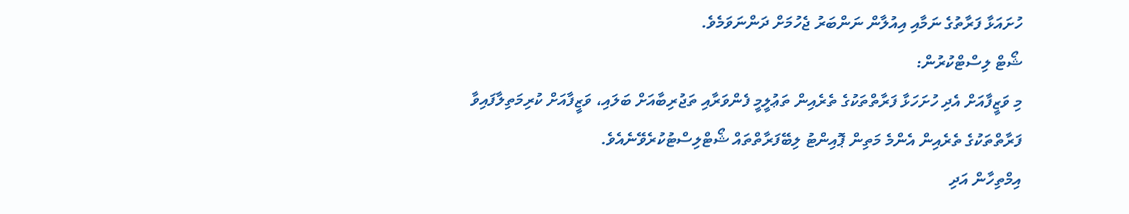ހުށައަޅާ ފަރާތުގެ ނަމާއި އިއުލާން ނަންބަރު ޖެހުމަށް ދަންނަވަމެވެ.
ޝޯޓް ލިސްޓްކުރުން:
މި ވަޒީފާއަށް އެދި ހުށަހަޅާ ފަރާތްތަކުގެ ތެރެއިން ތަޢުލީމީ ފެންވަރާއި ތަޖުރިބާއަށް ބަލައި، ވަޒީފާއަށް ކުރިމަތިލާފައިވާ ފަރާތްތަކުގެ ތެރެއިން އެންމެ މަތިން ޕޮއިންޓު ލިބޭފަރާތްތައް ޝޯޓްލިސްޓުކުރެވޭނެއެވެ.
އިމްތިހާން އަދި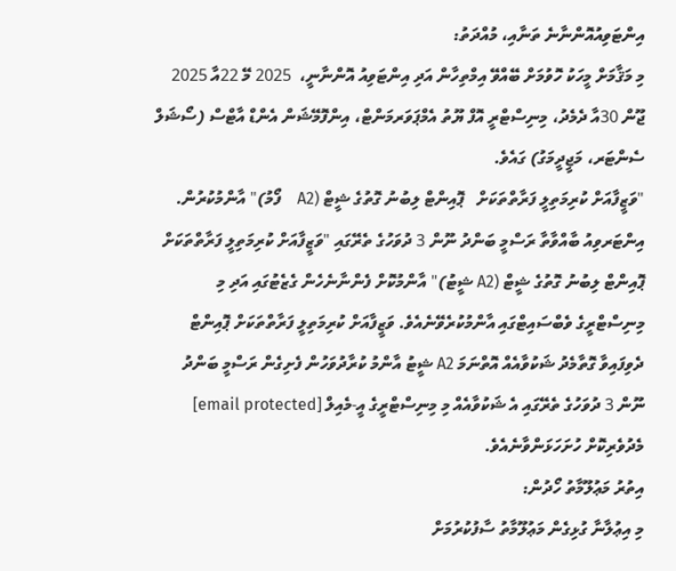އިންޓަވިއުއޮންނާނެ ތަނާއި، މުއްދަތު:
މި މަޤާމަށް މީހަކު ހޮވުމަށް ބޭއްވޭ އިމްތިހާން އަދި އިންޓަވިއު އޮންނާނީ،  2025 މޭ 22އާ 2025 ޖޫން 30އާ ދެމެދު، މިނިސްޓްރީ އޮފް ޔޫތު އެމްޕަވަރމަންޓް، އިންފޮމޭޝަން އެންޑް އާޓްސް (ސޯޝަލް ސެންޓަރ، މަޖީދީމަގު) ގައެވެ.
"ވަޒީފާއަށް ކުރިމަތިލީ ފަރާތްތަކަށް   ޕޮއިންޓް ލިބުނު ގޮތުގެ ޝީޓް (A2    ފޯމު)" އާންމުކުރުން.
އިންޓަރވިއު ބާއްވާތާ ރަސްމީ ބަންދު ނޫން 3 ދުވަހުގެ ތެރޭގައި "ވަޒީފާއަށް ކުރިމަތިލީ ފަރާތްތަކަށް ޕޮއިންޓް ލިބުނު ގޮތުގެ ޝީޓް (A2 ޝީޓު)" އާންމުކޮށް ފެންނާނެހެން ގެޒެޓުގައި އަދި މި މިނިސްޓްރީގެ ވެބްސައިޓްގައި އާންމުކުރެވޭނެއެވެ. ވަޒީފާއަށް ކުރިމަތިލީ ފަރާތްތަކަށް ޕޮއިންޓް ދެވިފައިވާ ގޮތާމެދު ޝަކުވާއެއް އޮތްނަމަ A2 ޝީޓު އާންމު ކުރާދުވަހުން ފެށިގެން ރަސްމީ ބަންދު ނޫން 3 ދުވަހުގެ ތެރޭގައި އެ ޝަކުވާއެއް މި މިނިސްޓްރީގެ އީ-މެއިލް [email protected] މެދުވެރިކޮށް ހުށަހަޅަންވާނެއެވެ.
އިތުރު މަޢުލޫމާތު ހޯދުން:
މި އިޢުލާނާ ގުޅިގެން މަޢުލޫމާތު ސާފުކުރުމަށް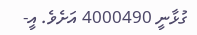ގުޅާނީ 4000490 އަށެވެ. އީ-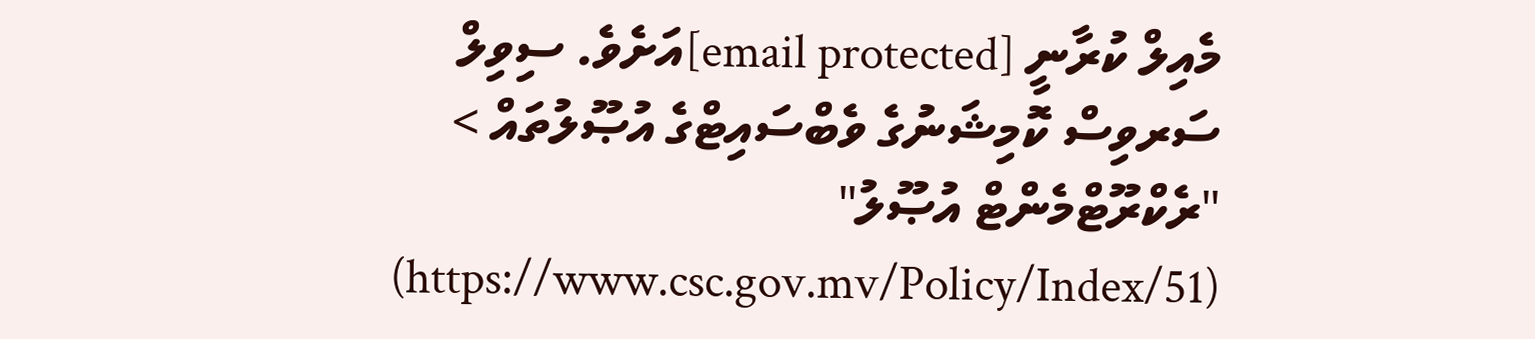މެއިލް ކުރާނީ [email protected]އަށެވެ. ސިވިލް ސަރވިސް ކޮމިޝަނުގެ ވެބްސައިޓްގެ އުޞޫލުތައް > "ރެކްރޫޓްމެންޓް އުޞޫލު" (https://www.csc.gov.mv/Policy/Index/51)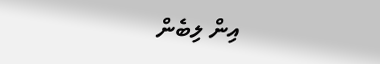އިން ލިބެން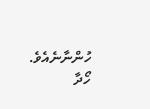ހުންނާނެއެވެ.
ހޯދާ